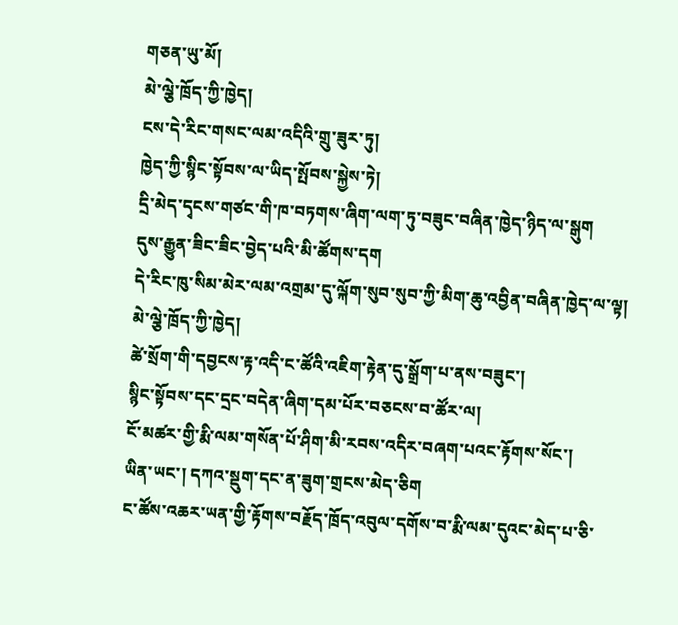གཅན་ཡུ་མོ།
མེ་ལྕེ་ཁྲོད་ཀྱི་ཁྱེད།
ངས་དེ་རིང་གསང་ལམ་འདིའི་གྲུ་ཟུར་ཏུ།
ཁྱེད་ཀྱི་སྙིང་སྟོབས་ལ་ཡིད་སྤོབས་སྐྱེས་ཏེ།
དྲི་མེད་དྭངས་གཙང་གི་ཁ་བཏགས་ཞིག་ལག་ཏུ་བཟུང་བཞིན་ཁྱེད་ཉིད་ལ་སྒུག
དུས་རྒྱུན་ཟིང་ཟིང་བྱེད་པའི་མི་ཚོགས་དག
དེ་རིང་ཁུ་སིམ་མེར་ལམ་འགྲམ་དུ་ལྐོག་སུབ་སུབ་ཀྱི་མིག་ཆུ་འབྱིན་བཞིན་ཁྱེད་ལ་ལྟ།
མེ་ལྕེ་ཁྲོད་ཀྱི་ཁྱེད།
ཚེ་སྲོག་གི་དབྱངས་རྟ་འདི་ང་ཚོའི་འཇིག་རྟེན་དུ་སྒྲོག་པ་ནས་བཟུང་།
སྙིང་སྟོབས་དང་དྲང་བདེན་ཞིག་དམ་པོར་བཅངས་བ་ཚོར་ལ།
ངོ་མཚར་གྱི་རྨི་ལམ་གསོན་པོ་ཤིག་མི་རབས་འདིར་བཞག་པའང་རྟོགས་སོང་།
ཡིན་ཡང་། དཀའ་སྡུག་དང་ན་ཟུག་གྲངས་མེད་ཅིག
ང་ཚོས་འཆར་ཡན་གྱི་རྟོགས་བརྗོད་ཁྲོད་འབུལ་དགོས་བ་རྨི་ལམ་དུའང་མེད་པ་ཅི་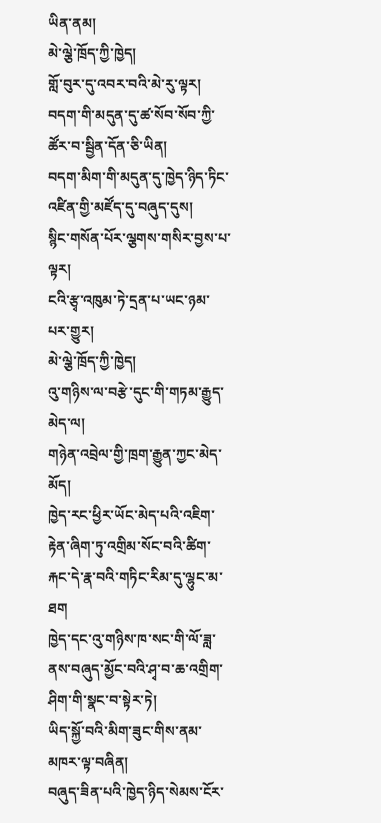ཡིན་ནམ།
མེ་ལྕེ་ཁྲོད་ཀྱི་ཁྱེད།
གློ་བུར་དུ་འབར་བའི་མེ་རུ་ལྟར།
བདག་གི་མདུན་དུ་ཚ་སོབ་སོབ་ཀྱི་ཚོར་བ་སྦྱིན་དོན་ཅི་ཡིན།
བདག་མིག་གི་མདུན་དུ་ཁྱེད་ཉིད་ཏིང་འཛིན་གྱི་མཛོད་དུ་བཞུད་དུས།
སྙིང་གསོན་པོར་ལྕགས་གསིར་བྱས་པ་ལྟར།
ངའི་རྩྭ་འཁུམ་ཏེ་དྲན་པ་ཡང་ཉམ་པར་གྱུར།
མེ་ལྕེ་ཁྲོད་ཀྱི་ཁྱེད།
འུ་གཉིས་ལ་བརྩེ་དུང་གི་གཏམ་རྒྱུད་མེད་ལ།
གཉེན་འབྲེལ་གྱི་ཁྲག་རྒྱུན་ཀྱང་མེད་མོད།
ཁྱེད་རང་ཕྱིར་ཡོང་མེད་པའི་འཇིག་རྟེན་ཞིག་ཏུ་འགྲིམ་སོང་བའི་ཚིག་རྐང་དེ་རྣ་བའི་གཏིང་རིམ་དུ་ལྷུང་མ་ཐག
ཁྱེད་དང་འུ་གཉིས་ཁ་སང་གི་ལོ་ཟླ་ནས་བཞུད་མྱོང་བའི་ཤྭ་བ་ཆ་འགྲིག་ཤིག་གི་སྣང་བ་སྟེར་ཏེ།
ཡིད་སྐྱོ་བའི་མིག་ཟུང་གིས་ནམ་མཁར་ལྟ་བཞིན།
བཞུད་ཟིན་པའི་ཁྱེད་ཉིད་སེམས་ངོར་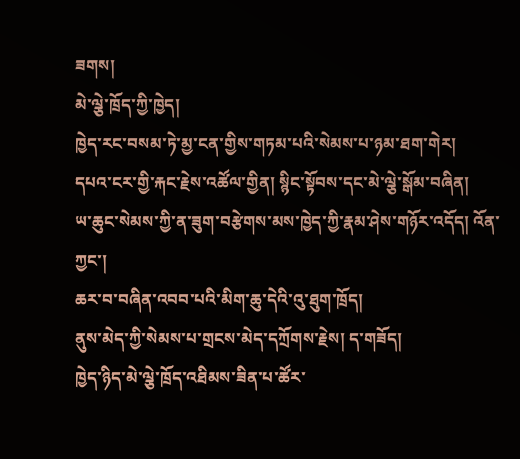ཟགས།
མེ་ལྕེ་ཁྲོད་ཀྱི་ཁྱེད།
ཁྱེད་རང་བསམ་ཏེ་མྱ་ངན་གྱིས་གཏམ་པའི་སེམས་པ་ཉམ་ཐག་གེར།
དཔའ་ངར་གྱི་རྐང་རྗེས་འཚོལ་གྱིན། སྙིང་སྟོབས་དང་མེ་ལྕེ་སྒོམ་བཞིན།
ཡ་ཆུང་སེམས་ཀྱི་ན་ཟུག་བརྩེགས་མས་ཁྱེད་ཀྱི་རྣམ་ཤེས་གཉོར་འདོད། འོན་ཀྱང་།
ཆར་བ་བཞིན་འབབ་པའི་མིག་ཆུ་དེའི་འུ་ཐུག་ཁྲོད།
ནུས་མེད་ཀྱི་སེམས་པ་གྲངས་མེད་དཀྲོགས་རྗེས། ད་གཟོད།
ཁྱེད་ཉིད་མེ་ལྕེ་ཁྲོད་འཐིམས་ཟིན་པ་ཚོར་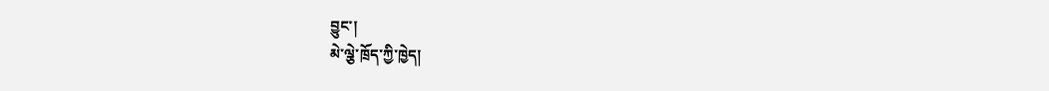བྱུང་།
མེ་ལྕེ་ཁྲོད་ཀྱི་ཁྱེད།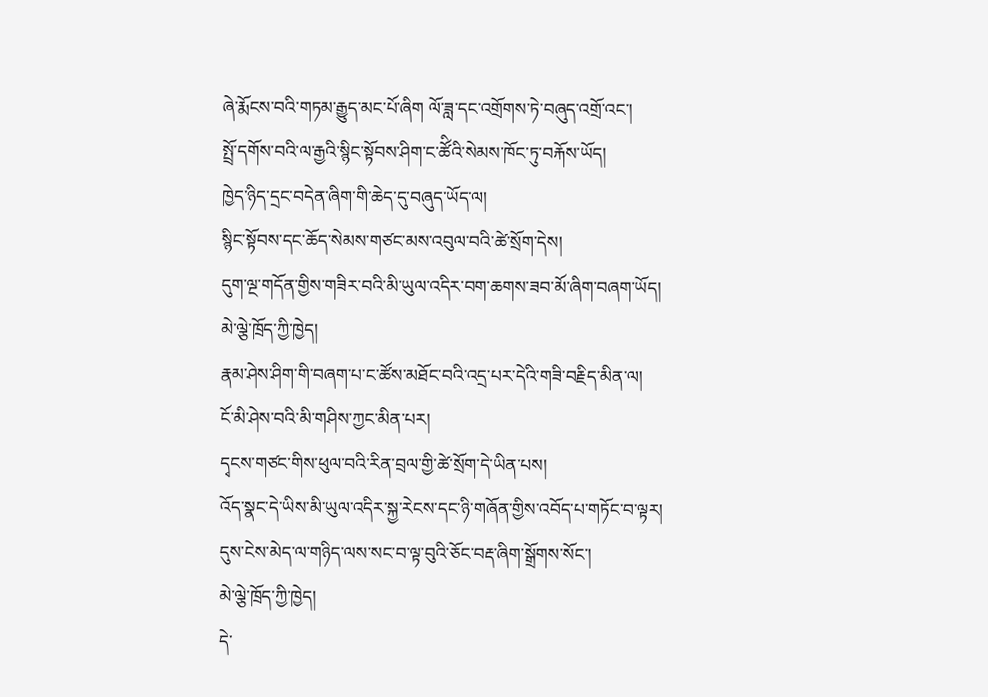ཞེ་རྨོངས་བའི་གཏམ་རྒྱུད་མང་པོ་ཞིག ལོ་ཟླ་དང་འགྲོགས་ཏེ་བཞུད་འགྲོ་འང་།
སྤྲོ་དགོས་བའི་ལ་རྒྱའི་སྙིང་སྟོབས་ཤིག་ང་ཚོིའི་སེམས་ཁོང་ཏུ་བརྐོས་ཡོད།
ཁྱེད་ཉིད་དྲང་བདེན་ཞིག་གི་ཆེད་དུ་བཞུད་ཡོད་ལ།
སྙིང་སྟོབས་དང་ཆོད་སེམས་གཙང་མས་འབུལ་བའི་ཚེ་སྲོག་དེས།
དུག་ལྔ་གདོན་གྱིས་གཟིར་བའི་མི་ཡུལ་འདིར་བག་ཆགས་ཟབ་མོ་ཞིག་བཞག་ཡོད།
མེ་ལྕེ་ཁྲོད་ཀྱི་ཁྱེད།
རྣམ་ཤེས་ཤིག་གི་བཞག་པ་ང་ཚོས་མཐོང་བའི་འདྲ་པར་དེའི་གཟི་བརྗིད་མིན་ལ།
ངོ་མི་ཤེས་བའི་མི་གཤིས་ཀྱང་མིན་པར།
དྭངས་གཙང་གིས་ཕུལ་བའི་རིན་བྲལ་གྱི་ཚེ་སྲོག་དེ་ཡིན་པས།
འོད་སྣང་དེ་ཡིས་མི་ཡུལ་འདིར་སྐྱ་རེངས་དང་ཉི་གཞོན་གྱིས་འབོད་པ་གཏོང་བ་ལྟར།
དུས་ངེས་མེད་ལ་གཉིད་ལས་སང་བ་ལྟ་བུའི་ཅོང་བརྡ་ཞིག་སྒྲོགས་སོང་།
མེ་ལྕེ་ཁྲོད་ཀྱི་ཁྱེད།
དེ་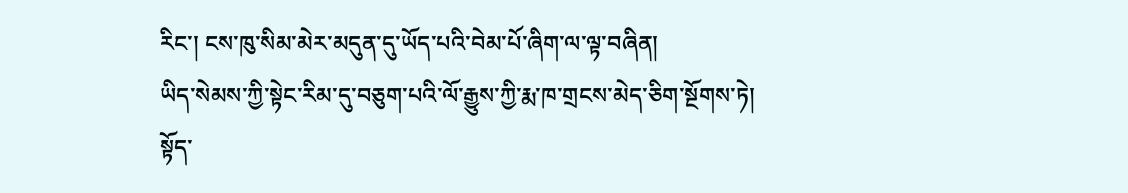རིང་། ངས་ཁུ་སིམ་མེར་མདུན་དུ་ཡོད་པའི་བེམ་པོ་ཞིག་ལ་ལྟ་བཞིན།
ཡིད་སེམས་ཀྱི་སྟེང་རིམ་དུ་བཅུག་པའི་ལོ་རྒྱུས་ཀྱི་རྨ་ཁ་གྲངས་མེད་ཅིག་སྔོགས་ཏེ།
སྟོད་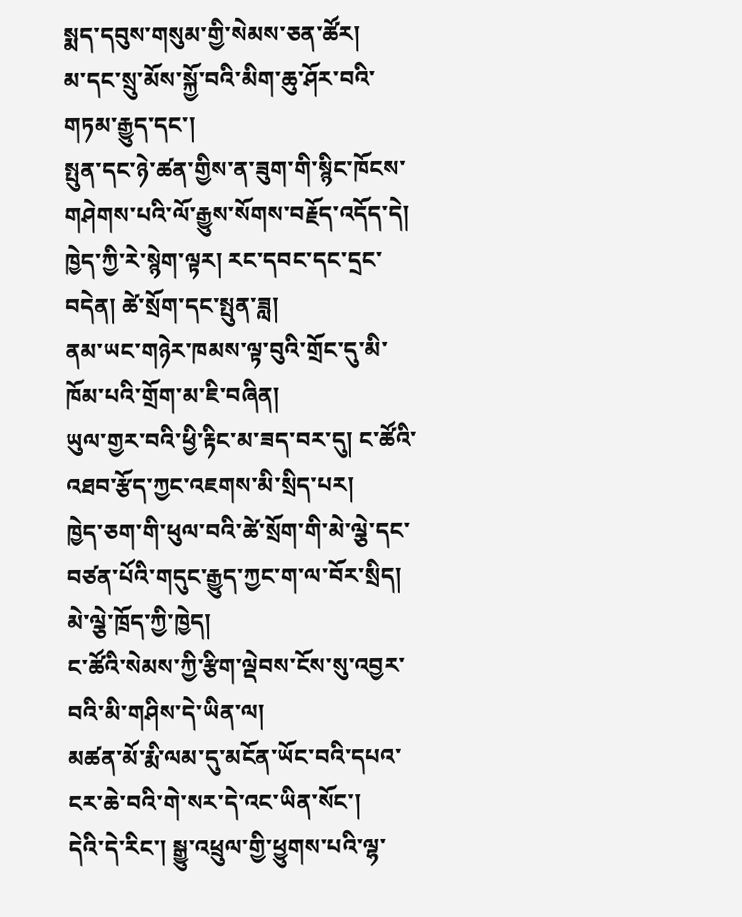སྨད་དབུས་གསུམ་གྱི་སེམས་ཅན་ཚོར།
མ་དང་སྲུ་མོས་སྐྱོ་བའི་མིག་ཆུ་ཤོར་བའི་གཏམ་རྒྱུད་དང་།
སྤུན་དང་ཉེ་ཚན་གྱིས་ན་ཟུག་གི་སྙིང་ཁོངས་གཤེགས་པའི་ལོ་རྒྱུས་སོགས་བརྗོད་འདོད་དེ།
ཁྱེད་ཀྱི་རེ་སྙེག་ལྟར། རང་དབང་དང་དྲང་བདེན། ཚེ་སྲོག་དང་སྤུན་ཟླ།
ནམ་ཡང་གཉེར་ཁམས་ལྟ་བུའི་གྲོང་དུ་མི་ཁོམ་པའི་གྲོག་མ་ཇི་བཞིན།
ཡུལ་གྱར་བའི་ཕྱི་རྟིང་མ་ཟད་བར་དུ། ང་ཚོའི་འཐབ་རྩོད་ཀྱང་འཇགས་མི་སྲིད་པར།
ཁྱེད་ཅག་གི་ཕུལ་བའི་ཚེ་སྲོག་གི་མེ་ལྕེ་དང་བཙན་པོའི་གདུང་རྒྱུད་ཀྱང་ག་ལ་བོར་སྲིད།
མེ་ལྕེ་ཁྲོད་ཀྱི་ཁྱེད།
ང་ཚོའི་སེམས་ཀྱི་རྩིག་ལྡེབས་ངོས་སུ་འབྱར་བའི་མི་གཤིས་དེ་ཡིན་ལ།
མཚན་མོ་རྨི་ལམ་དུ་མངོན་ཡོང་བའི་དཔའ་ངར་ཆེ་བའི་གེ་སར་དེ་འང་ཡིན་སོང་།
དེའི་དེ་རིང་། སྒྱུ་འཕྲུལ་གྱི་ཕྱུགས་པའི་ལྷ་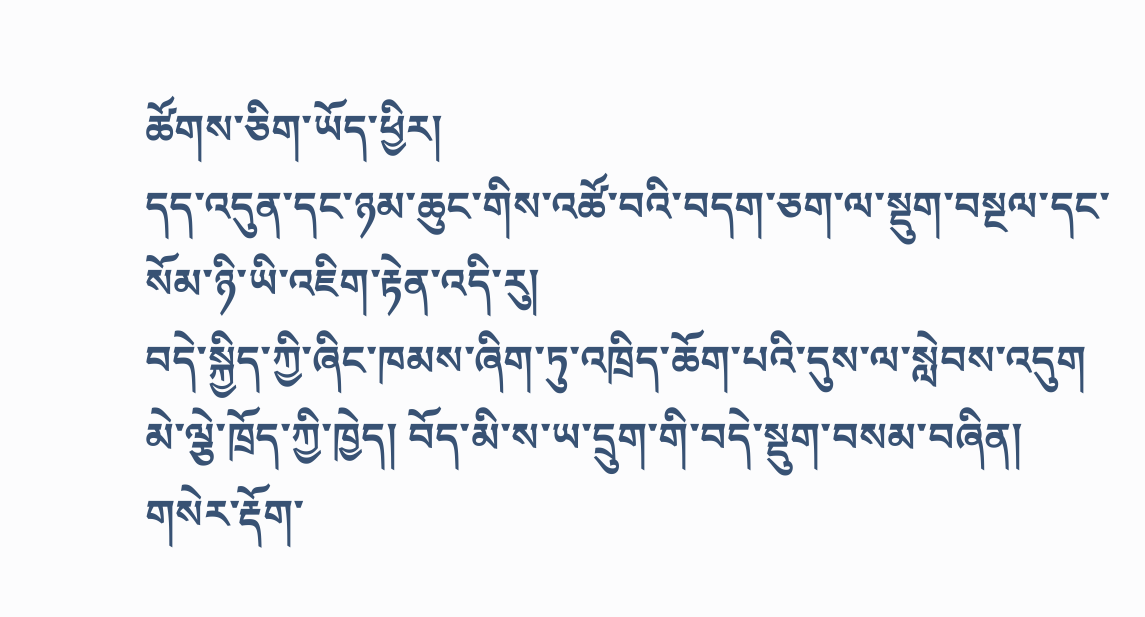ཚོགས་ཅིག་ཡོད་ཕྱིར།
དད་འདུན་དང་ཉམ་ཆུང་གིས་འཚོ་བའི་བདག་ཅག་ལ་སྡུག་བསྔལ་དང་སོམ་ཉི་ཡི་འཇིག་རྟེན་འདི་རུ།
བདེ་སྐྱིད་ཀྱི་ཞིང་ཁམས་ཞིག་ཏུ་འཁྲིད་ཆོག་པའི་དུས་ལ་སླེབས་འདུག
མེ་ལྕེ་ཁྲོད་ཀྱི་ཁྱེད། བོད་མི་ས་ཡ་དྲུག་གི་བདེ་སྡུག་བསམ་བཞིན།
གསེར་རྡོག་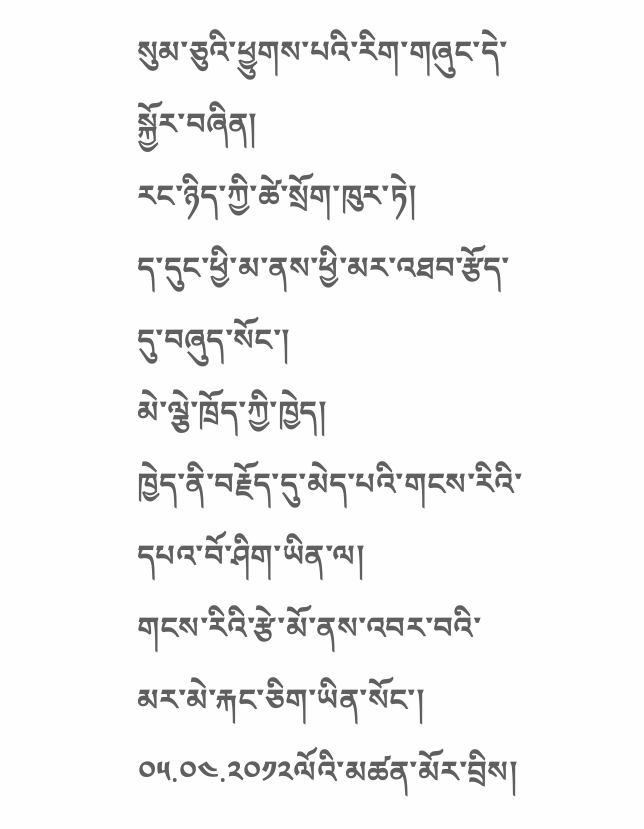སུམ་ཅུའི་ཕྱུགས་པའི་རིག་གཞུང་དེ་སྐྱོར་བཞིན།
རང་ཉིད་ཀྱི་ཚེ་སྲོག་ཁུར་ཏེ།
ད་དུང་ཕྱི་མ་ནས་ཕྱི་མར་འཐབ་རྩོད་དུ་བཞུད་སོང་།
མེ་ལྕེ་ཁྲོད་ཀྱི་ཁྱེད།
ཁྱེད་ནི་བརྗོད་དུ་མེད་པའི་གངས་རིའི་དཔའ་བོ་ཤིག་ཡིན་ལ།
གངས་རིའི་རྩེ་མོ་ནས་འབར་བའི་མར་མེ་རྐང་ཅིག་ཡིན་སོང་།
༠༥.༠༤.༢༠༡༢ལོའི་མཚན་མོར་བྲིས།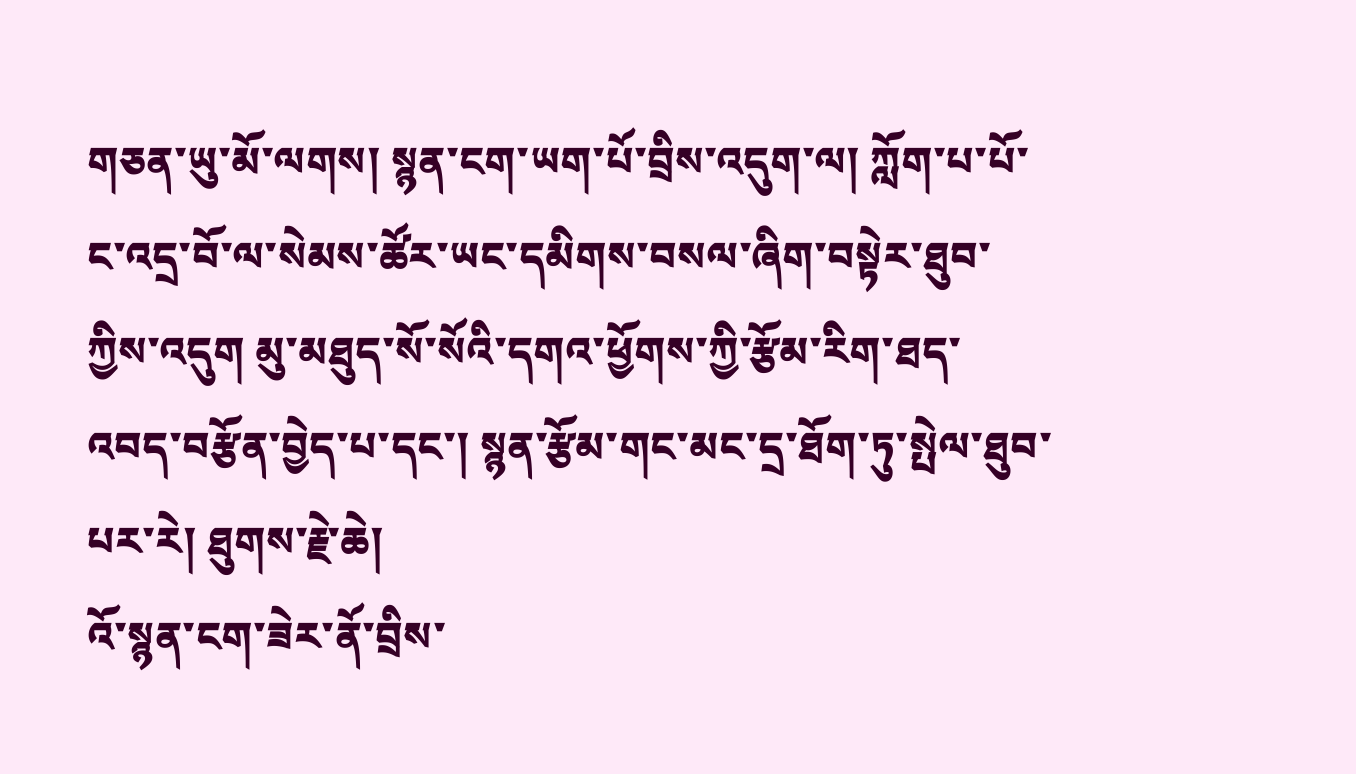གཅན་ཡུ་མོ་ལགས། སྙན་ངག་ཡག་པོ་བྲིས་འདུག་ལ། ཀློག་པ་པོ་ང་འདྲ་བོ་ལ་སེམས་ཚོར་ཡང་དམིགས་བསལ་ཞིག་བསྟེར་ཐུབ་ཀྱིས་འདུག མུ་མཐུད་སོ་སོའི་དགའ་ཕྱོགས་ཀྱི་རྩོམ་རིག་ཐད་འབད་བརྩོན་བྱེད་པ་དང་། སྙན་རྩོམ་གང་མང་དྲ་ཐོག་ཏུ་སྤེལ་ཐུབ་པར་རེ། ཐུགས་རྗེ་ཆེ།
འོ་སྙན་ངག་ཟེར་ནོ་བྲིས་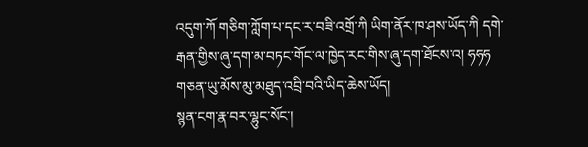འདུག་ཀོ གཅིག་ཀློག་པ་དང་ར་བཟི་འགྲོ་ཀི ཡིག་ནོར་ཁ་ཤས་ཡོད་ཀི དགེ་རྒན་གྱིས་ཞུ་དག་མ་བཏང་གོང་ལ་ཁྱེད་རང་གིས་ཞུ་དག་ཐོངས་འ། ཧཧཧ
གཅན་ཡུ་མོས་མུ་མཐུད་འབྲི་བའི་ཡིད་ཆེས་ཡོད།
སྙན་ངག་རྣ་བར་ལྷུང་སོང་།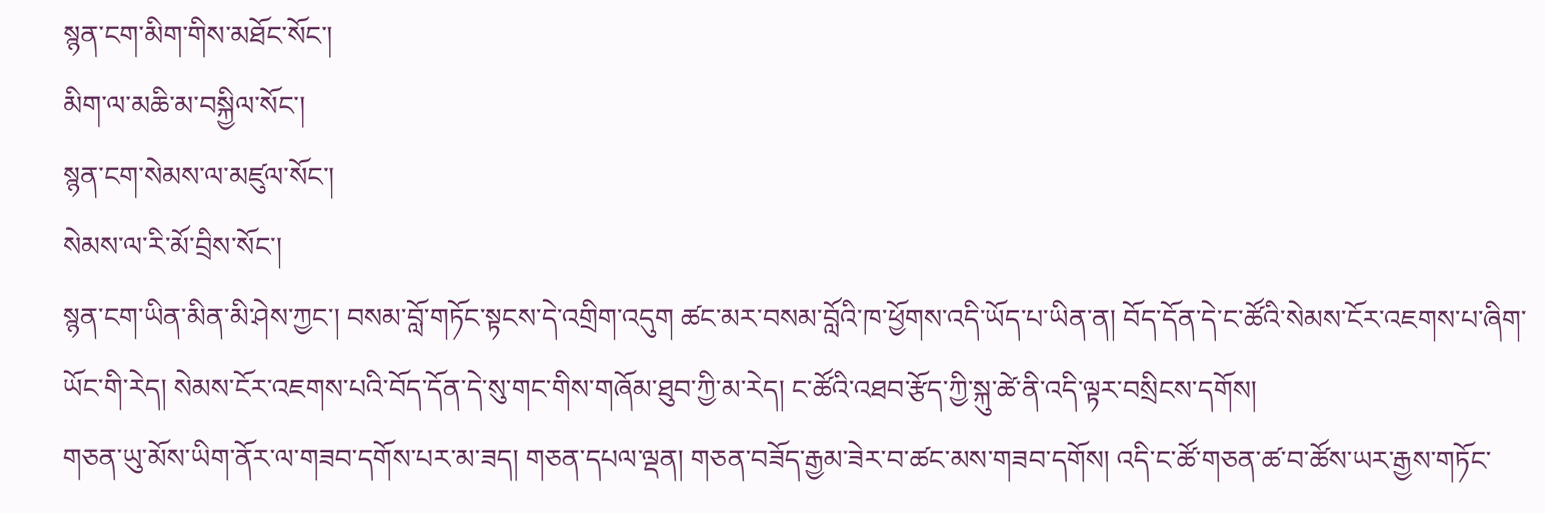སྙན་ངག་མིག་གིས་མཐོང་སོང་།
མིག་ལ་མཆི་མ་བསྐྱིལ་སོང་།
སྙན་ངག་སེམས་ལ་མཛུལ་སོང་།
སེམས་ལ་རི་མོ་བྲིས་སོང་།
སྙན་ངག་ཡིན་མིན་མི་ཤེས་ཀྱང་། བསམ་བློ་གཏོང་སྟངས་དེ་འགྲིག་འདུག ཚང་མར་བསམ་བློའི་ཁ་ཕྱོགས་འདི་ཡོད་པ་ཡིན་ན། བོད་དོན་དེ་ང་ཚོའི་སེམས་ངོར་འཇགས་པ་ཞིག་ཡོང་གི་རེད། སེམས་ངོར་འཇགས་པའི་བོད་དོན་དེ་སུ་གང་གིས་གཞོམ་ཐུབ་ཀྱི་མ་རེད། ང་ཚོའི་འཐབ་རྩོད་ཀྱི་སྐུ་ཚེ་ནི་འདི་ལྟར་བསྲིངས་དགོས།
གཅན་ཡུ་མོས་ཡིག་ནོར་ལ་གཟབ་དགོས་པར་མ་ཟད། གཅན་དཔལ་ལྡན། གཅན་བཟོད་རྒྱམ་ཟེར་བ་ཚང་མས་གཟབ་དགོས། འདི་ང་ཚོ་གཅན་ཚ་བ་ཚོས་ཡར་རྒྱས་གཏོང་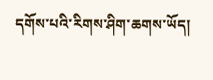དགོས་པའི་རིགས་ཤིག་ཆགས་ཡོད།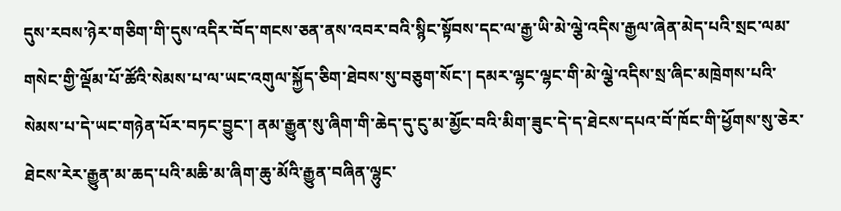དུས་རབས་ཉེར་གཅིག་གི་དུས་འདིར་བོད་གངས་ཅན་ནས་འབར་བའི་སྙིང་སྟོབས་དང་ལ་རྒྱ་ཡི་མེ་ལྕེ་འདིས་རྒྱལ་ཞེན་མེད་པའི་སྲང་ལམ་གསེང་གྱི་ལྡོམ་པོ་ཚོའི་སེམས་པ་ལ་ཡང་འགུལ་སྐྱོད་ཅིག་ཐེབས་སུ་བཅུག་སོང་། དམར་ལྷང་ལྷང་གི་མེ་ལྕེ་འདིས་སྲ་ཞིང་མཁྲེགས་པའི་སེམས་པ་དེ་ཡང་གཉེན་པོར་བཏང་བྱུང་། ནམ་རྒྱུན་སུ་ཞིག་གི་ཆེད་དུ་ངུ་མ་མྱོང་བའི་མིག་ཟུང་དེ་ད་ཐེངས་དཔའ་བོ་ཁོང་གི་ཕྱོགས་སུ་ཅེར་ཐེངས་རེར་རྒྱུན་མ་ཆད་པའི་མཆི་མ་ཞིག་ཆུ་མོའི་རྒྱུན་བཞིན་ལྷུང་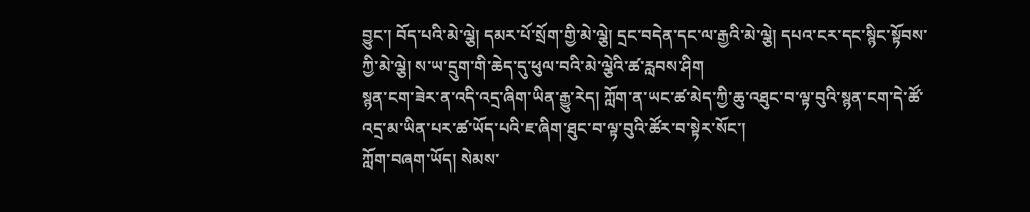བྱུང་། བོད་པའི་མེ་ལྕེ། དམར་པོ་སྲོག་གྱི་མེ་ལྕེ། དྲང་བདེན་དང་ལ་རྒྱའི་མེ་ལྕེ། དཔའ་ངར་དང་སྙིང་སྟོབས་ཀྱི་མེ་ལྕེ། ས་ཡ་དྲུག་གི་ཆེད་དུ་ཕུལ་བའི་མེ་ལྕེའི་ཚ་རླབས་ཤིག
སྙན་ངག་ཟེར་ན་འདི་འདྲ་ཞིག་ཡིན་རྒྱུ་རེད། ཀློག་ན་ཡང་ཚ་མེད་ཀྱི་ཆུ་འཐུང་བ་ལྟ་བུའི་སྙན་ངག་དེ་ཚོ་འདྲ་མ་ཡིན་པར་ཚ་ཡོད་པའི་ཇ་ཞིག་ཐུང་བ་ལྟ་བུའི་ཚོར་བ་སྟེར་སོང་།
ཀློག་བཞག་ཡོད། སེམས་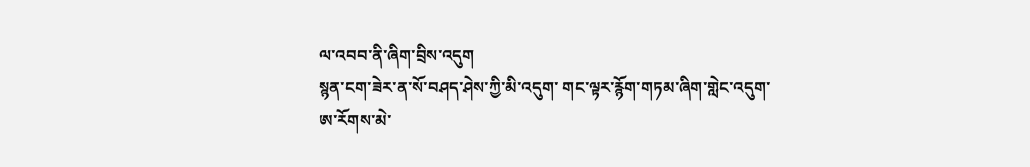ལ་འབབ་ནི་ཞིག་བྲིས་འདུག
སྙན་ངག་ཟེར་ན་སོ་བཤད་ཤེས་ཀྱི་མི་འདུག་ གང་ལྟར་རྙོག་གཏམ་ཞིག་གླེང་འདུག་
ཨ་རོགས་མེ་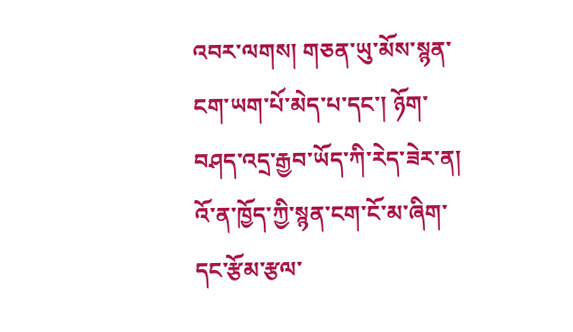འབར་ལགས། གཅན་ཡུ་མོས་སྙན་ངག་ཡག་པོ་མེད་པ་དང་། ཉོག་བཤད་འདྲ་རྒྱབ་ཡོད་ཀི་རེད་ཟེར་ན། འོ་ན་ཁྱོད་ཀྱི་སྙན་ངག་ངོ་མ་ཞིག་དང་རྩོམ་རྩལ་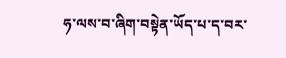ཧ་ལས་བ་ཞིག་བསྟེན་ཡོད་པ་ད་བར་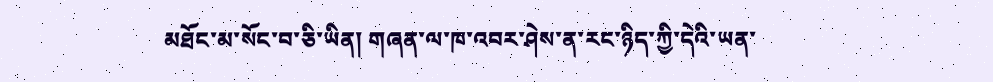མཐོང་མ་སོང་བ་ཅི་ཡིན། གཞན་ལ་ཁ་འབར་ཤེས་ན་རང་ཉིད་ཀྱི་དེའི་ཡན་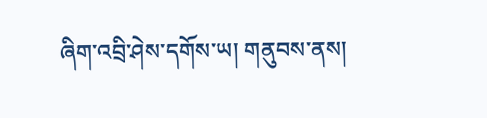ཞིག་འབྲི་ཤེས་དགོས་ཡ། གནུབས་ནས།